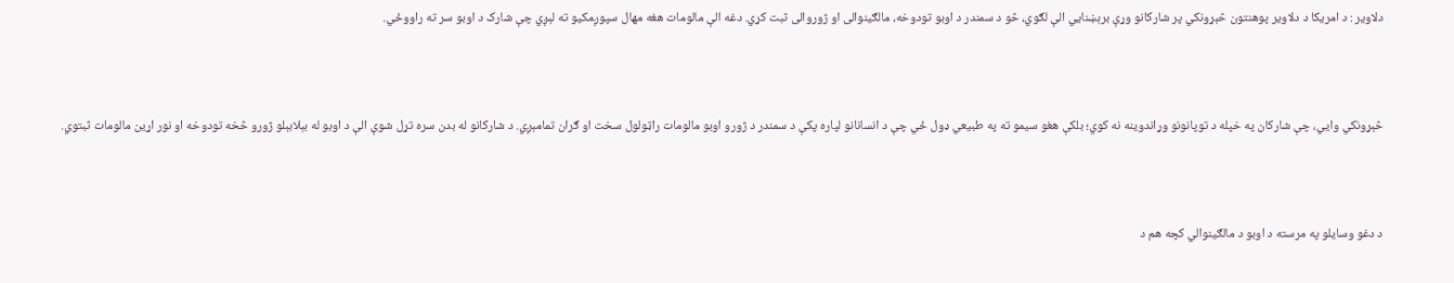دلاویر : د امریکا د دلاویر پوهنتون څېړونکي پر شارکانو وړې برېښنايي الې لګوي، څو د سمندر د اوبو تودوخه، مالګینوالی او ژوروالی ثبت کړي. دغه الې مالومات هغه مهال سپوږمکیو ته لېږي چې شارک د اوبو سر ته راووځي.



څېړونکي وايي، چې شارکان په خپله د توپانونو وړاندوینه نه کوي؛ بلکې هغو سیمو ته په طبیعي ډول ځي چې د انسانانو لپاره پکې د سمندر د ژورو اوبو مالومات راټولول سخت او ګران تمامېږي. د شارکانو له بدن سره تړل شوې الې د اوبو له بېلابېلو ژورو څخه تودوخه او نور اړین مالومات ثبتوي.



د دغو وسایلو په مرسته د اوبو د مالګینوالي کچه هم د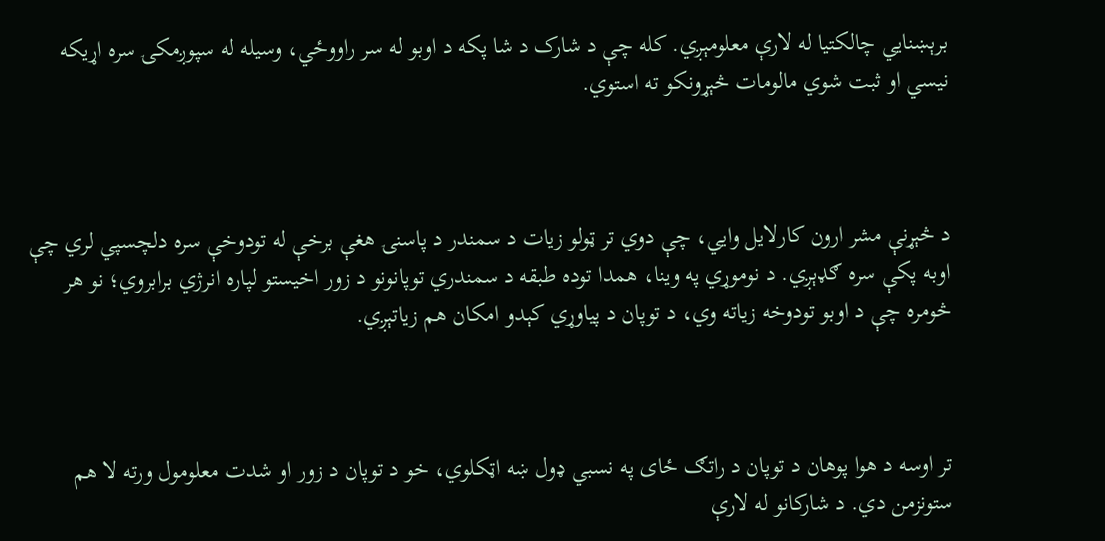برېښنايي چالکتیا له لارې معلومېږي. کله چې د شارک د شا پکه د اوبو له سر راووځي، وسیله له سپوږمکۍ سره اړیکه نیسي او ثبت شوي مالومات څېړونکو ته استوي.



د څېړنې مشر ارون کارلایل وايي، چې دوي تر ټولو زیات د سمندر د پاسنۍ هغې برخې له تودوخې سره دلچسپي لري چې اوبه پکې سره ګډېږي. د نوموړي په وینا، همدا توده طبقه د سمندري توپانونو د زور اخیستو لپاره انرژي برابروي؛ نو هر څومره چې د اوبو تودوخه زیاته وي، د توپان د پیاوړي کېدو امکان هم زیاتېږي.



تر اوسه د هوا پوهان د توپان د راتګ ځای په نسبي ډول ښه اټکلوي، خو د توپان د زور او شدت معلومول ورته لا هم ستونزمن دي. د شارکانو له لارې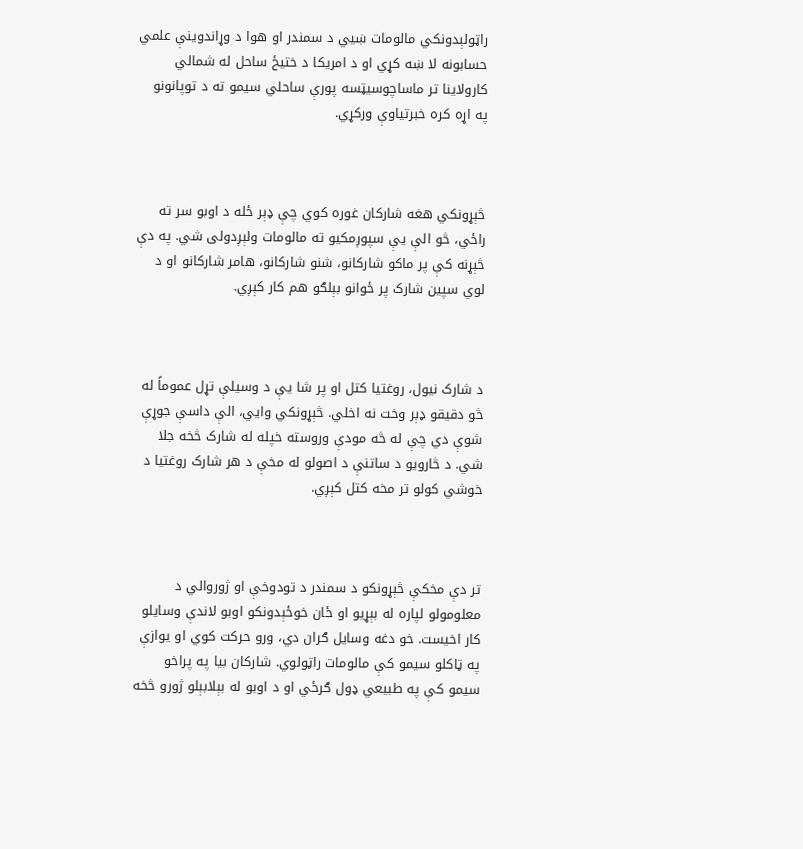راټولېدونکي مالومات ښیي د سمندر او هوا د وړاندوینې علمي حسابونه لا ښه کړي او د امریکا د ختیځ ساحل له شمالي کارولاینا تر ماساچوسیټسه پورې ساحلي سیمو ته د توپانونو په اړه کره خبرتیاوې ورکړي.



څېړونکي هغه شارکان غوره کوي چې ډېر ځله د اوبو سر ته راځي، څو الې یې سپوږمکیو ته مالومات ولېږدولی شي. په دې څېړنه کې پر ماکو شارکانو، شنو شارکانو، هامر شارکانو او د لوي سپین شارک پر ځوانو بېلګو هم کار کېږي.



د شارک نیول، روغتیا کتل او پر شا یې د وسیلې تړل عموماً له څو دقیقو ډېر وخت نه اخلي. څېړونکي وايي، الې داسې جوړې شوې دي چې له څه مودې وروسته خپله له شارک څخه جلا شي. د څارویو د ساتنې د اصولو له مخې د هر شارک روغتیا د خوشي کولو تر مخه کتل کېږي.



تر دې مخکې څېړونکو د سمندر د تودوخې او ژوروالي د معلومولو لپاره له بېړیو او ځان‌ خوځېدونکو اوبو لاندې وسایلو کار اخیست. خو دغه وسایل ګران دي، ورو حرکت کوي او یوازې په ټاکلو سیمو کې مالومات راټولوي. شارکان بیا په پراخو سیمو کې په طبیعي ډول ګرځي او د اوبو له بېلابېلو ژورو څخه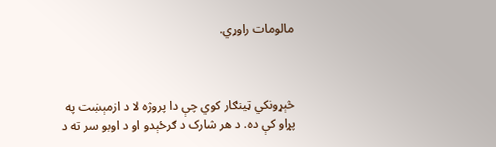مالومات راوړي.



څېړونکي ټینګار کوي چې دا پروژه لا د ازمېښت په پړاو کې ده. د هر شارک د ګرځېدو او د اوبو سر ته د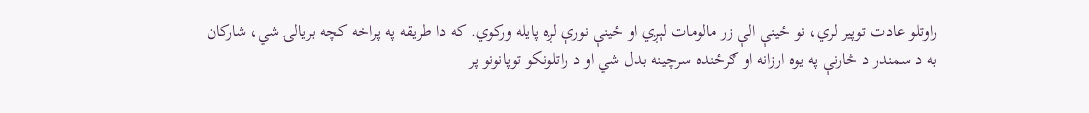راوتلو عادت توپیر لري، نو ځینې الې زر مالومات لېږي او ځینې نورې لږه پایله ورکوي. که دا طریقه په پراخه کچه بریالۍ شي، شارکان به د سمندر د څارنې په یوه ارزانه او ګرځنده سرچینه بدل شي او د راتلونکو توپانونو پر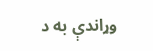وړاندې به د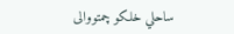ساحلي خلکو چمتووالی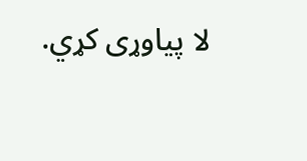لا پیاوړی کړي.